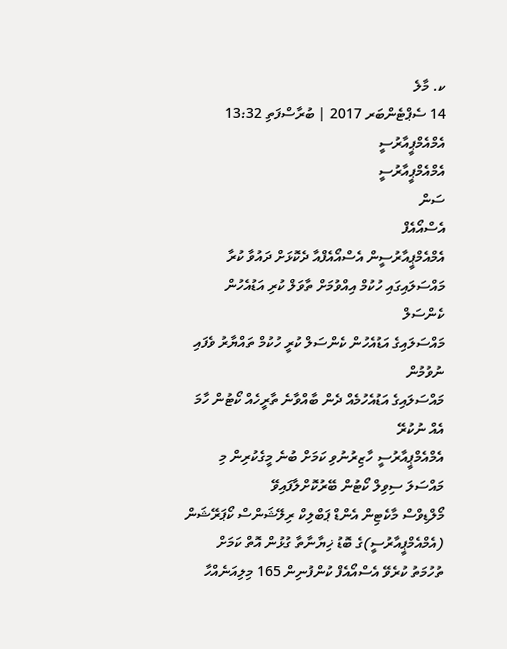ކ. މާލެ
14 ސެޕްޓެންބަރ 2017 | ބުރާސްފަތި 13:32
އެމްއެމްޕީއާރުސީ
އެމްއެމްޕީއާރުސީ
ސަން
އެސްއޯއެފް
އެމްއެމްޕީއާރުސީން އެސްއޯއެފްއާ ދެކޮޅަށް ދައުވާ ކުރާ މައްސަލައިގައި ހުކުމް އިއްވުމަށް ތާވަލް ކުރި އަޑުއެހުން ކެންސަލް
މައްސަލައިގެ އަޑުއެހުން ކެންސަލް ކުރީ ހުކުމް ތައްޔާރު ވެފައި ނުވުމުން
މައްސަލައިގެ އަޑުއެހުމެއް ދެން ބާއްވާނެ ތާރީހެއް ކޯޓުން ހާމަ އެއް ނުކުރޭ
އެމްއެމްޕީއާރުސީ ހާޒިރުނުވި ކަމަށް ބުނެ މީގެކުރިން މި މައްސަލަ ސިވިލް ކޯޓުން ބޭރުކޮށްލާފައިވޭ
މޯލްޑިވްސް މާކެޓިން އެންޑް ޕަބްލިކް ރިލޭޝަންސް ކޯޕަރޭޝަން (އެމްއެމްޕީއާރުސީ)ގެ ބޮޑު ޚިޔާނާތާ ގުޅުން އޮތް ކަމަށް ތުހުމަތު ކުރެވޭ އެސްއޯއެފް ކުންފުނިން 165 މިލިއަނެއްހާ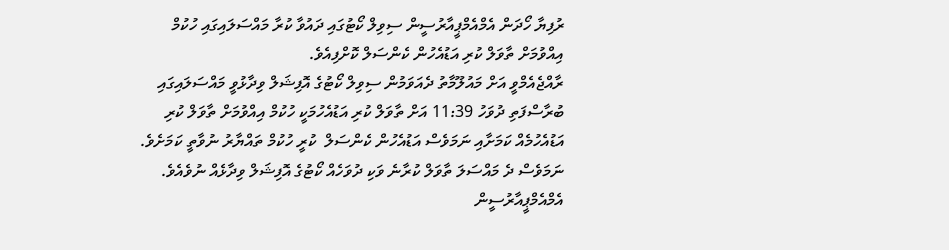ރުފިޔާ ހޯދަން އެމްއެމްޕީއާރުސީން ސިވިލް ކޯޓުގައި ދައުވާ ކުރާ މައްސަލައިގައި ހުކުމް އިއްވުމަށް ތާވަލް ކުރި އަޑުއެހުން ކެންސަލް ކޮށްފިއެވެ.
ރާއްޖެއެމްވީ އަށް މައުލޫމާތު ދެއަވަމުން ސިވިލް ކޯޓުގެ އޮފިޝަލް ވިދާޅުވީ މައްސަލައިގައި ބުރާސްފަތި ދުވަހު 11:39 އަށް ތާވަލް ކުރި އަޑުއެހުމަކީ ހުކުމް އިއްވުމަށް ތާވަލް ކުރި އަޑުއެހުމެއް ކަމަށާއި ނަމަވެސް އަޑުއެހުން ކެންސަލް  ކުރީ ހުކުމް ތައްޔާރު ނުވާތީ ކަމަށެވެ. ނަމަވެސް ދެ މައްސަލަ ތާވަލް ކުރާނެ ވަކި ދުވަހެއް ކޯޓުގެ އޮފިޝަލް ވިދާޅެއް ނުވެއެވެ.
އެމްއެމްޕީއާރުސީން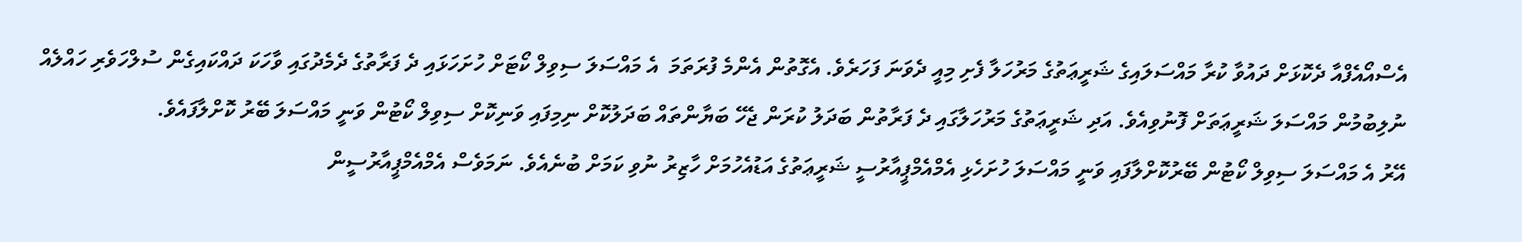އެސްއޯއެފްއާ ދެކޮޅަށް ދައުވާ ކުރާ މައްސަލައިގެ ޝަރީޢަތުގެ މަރުހަލާ ފެށި މިއީ ދެވަނަ ފަހަރެވެ. އެގޮތުން އެންމެ ފުރަތަމަ  އެ މައްސަލަ ސިވިލް ކޯޓަށް ހުށަހަޅައި ދެ ފަރާތުގެ ދެމެދުގައި ވާހަކަ ދައްކައިގެން ސުލްހަވެރި ހައްލެއް ނުލިބުމުން މައްސަލަ ޝަރީޢަތަށް ފޮނުވިއެވެ. އަދި ޝަރީޢަތުގެ މަރުހަލާގައި ދެ ފަރާތުން ބަދަލު ކުރަން ޖެހޭ ބަޔާންތައް ބަދަލުކޮށް ނިމިފައި ވަނިކޮށް ސިވިލް ކޯޓުން ވަނީ މައްސަލަ ބޭރު ކޮށްލާފައެވެ.
އޭރު އެ މައްސަލަ ސިވިލް ކޯޓުން ބޭރުކޮށްލާފައި ވަނީ މައްސަލަ ހުށަހެޅި އެމްއެމްޕީއާރުސީ ޝަރީޢަތުގެ އަޑުއެހުމަށް ހާޒިރު ނުވި ކަމަށް ބުނެއެވެ. ނަމަވެސް އެމްއެމްޕީއާރުސީން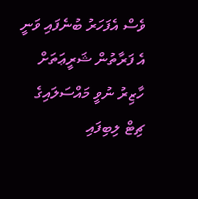ވެސް އެފަހަރު ބުނެފައި ވަނީ އެ ފަރާތުން ޝަރީޢަތަށް ހާޒިރު ނުވީ މައްސަލައިގެ ޗިޓް ލިބިފައި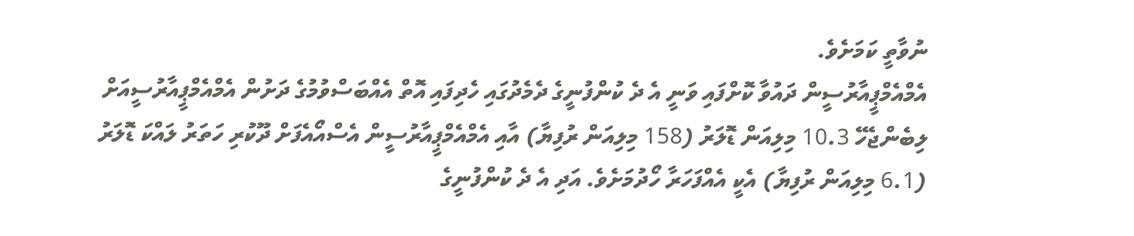ނުވާތީ ކަމަށެވެ.
އެމްއެމްޕީއާރުސީން ދައުވާ ކޮށްފައި ވަނީ އެ ދެ ކުންފުނީގެ ދެމެދުގައި ހެދިފައި އޮތް އެއްބަސްވުމުގެ ދަށުން އެމްއެމްޕީއާރުސީއަށް ލިބެންޖެހޭ 10.3 މިލިއަން ޑޮލަރު (158 މިލިއަން ރުފިޔާ) އާއި އެމްއެމްޕީއާރުސީން އެސްއޯއެފަށް ދޫކުރި ހަތަރު ލައްކަ ޑޮލަރު (6.1 މިލިއަން ރުފިޔާ) އެކީ އެއްފަހަރާ ހޯދުމަށެވެ. އަދި އެ ދެ ކުންފުނީގެ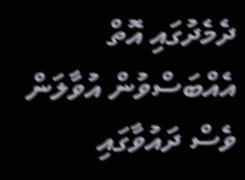ދެމެދުގައި އޮތް އެއްބަސްވުން އުވާލަން ވެސް ދައުވާގައި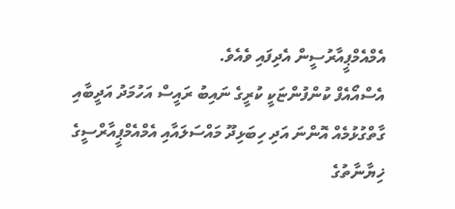އެމްއެމްޕީއާރުސީން އެދިފައި ވެއެވެ.
އެސްއޯއެފް ކުންފުންޏަކީ ކުރީގެ ނައިބު ރައީސް އަހުމަދު އަދީބާއި ގާތްގުޅުމެއް އޮންނަ އަދި ހިބަޅިދޫ މައްސަލައާއި އެމްއެމްޕީއާރްސީގެ ޚިޔާނާތުގެ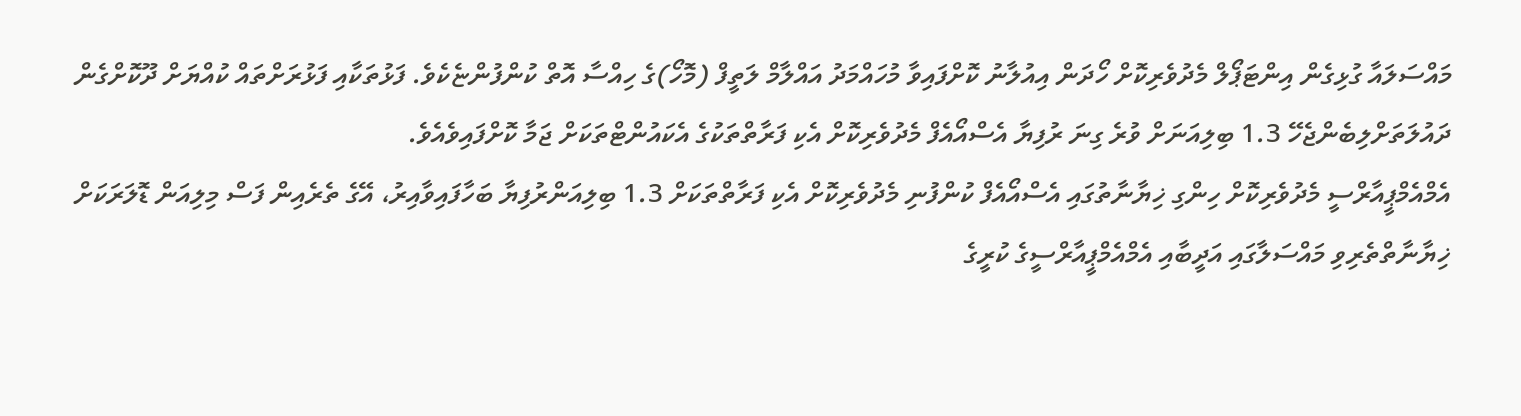މައްސަލައާ ގުޅިގެން އިންޓަޕޯލް މެދުވެރިކޮށް ހޯދަން އިއުލާނު ކޮށްފައިވާ މުހައްމަދު އައްލާމް ލަތީފް (މޮހޯ)ގެ ހިއްސާ އޮތް ކުންފުންޏެކެވެ. ފަޅުތަކާއި ފަޅުރަށްތައް ކުއްޔަށް ދޫކޮށްގެން ދައުލަތަށްލިބެންޖެހޭ 1.3 ބިލިއަނަށް ވުރެ ގިނަ ރުފިޔާ އެސްއޯއެފް މެދުވެރިކޮށް އެކި ފަރާތްތަކުގެ އެކައުންޓްތަކަށް ޖަމާ ކޮށްފައިވެއެވެ.
އެމްއެމްޕީއާރްސީ މެދުވެރިކޮށް ހިންގި ޚިޔާނާތުގައި އެސްއޯއެފް ކުންފުނި މެދުވެރިކޮށް އެކި ފަރާތްތަކަށް 1.3 ބިލިއަންރުފިޔާ ބަހާފައިވާއިރު، އޭގެ ތެރެއިން ފަސް މިލިއަން ޑޮލަރަކަށް ޚިޔާނާތްތެރިވި މައްސަލާގައި އަދީބާއި އެމްއެމްޕީއާރްސީގެ ކުރީގެ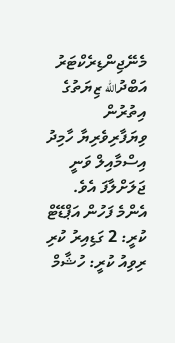މެނޭޖިންޑިރެކްޓަރު އަބްދުالله ޒިޔަތުގެ އިތުރުން ވިޔަފާރިވެރިޔާ ހާމިދު އިސްމާއިލް ވަނީ ޖަލަށްލާފަ އެވެ.
އެންމެ ފަހުން އަޕްޑޭޓް ކުރީ: 2 ގަޑިއިރު ކުރި
ރިވިއު ކުރީ: ހުޝާމް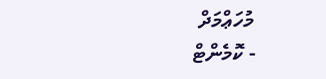މުހަޢްމަދް
- ކޮމެންޓް